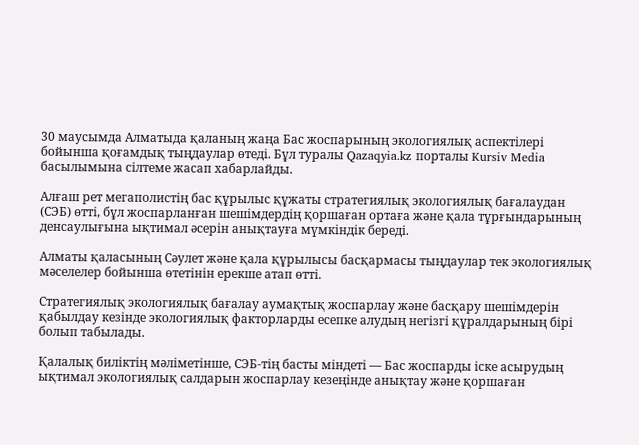30 маусымда Алматыда қаланың жаңа Бас жоспарының экологиялық аспектілері бойынша қоғамдық тыңдаулар өтеді. Бұл туралы Qazaqyia.kz порталы Kursiv Media басылымына сілтеме жасап хабарлайды.

Алғаш рет мегаполистің бас құрылыс құжаты стратегиялық экологиялық бағалаудан (СЭБ) өтті, бұл жоспарланған шешімдердің қоршаған ортаға және қала тұрғындарының денсаулығына ықтимал әсерін анықтауға мүмкіндік береді.

Алматы қаласының Сәулет және қала құрылысы басқармасы тыңдаулар тек экологиялық мәселелер бойынша өтетінін ерекше атап өтті.

Стратегиялық экологиялық бағалау аумақтық жоспарлау және басқару шешімдерін қабылдау кезінде экологиялық факторларды есепке алудың негізгі құралдарының бірі болып табылады.

Қалалық биліктің мәліметінше, СЭБ-тің басты міндеті — Бас жоспарды іске асырудың ықтимал экологиялық салдарын жоспарлау кезеңінде анықтау және қоршаған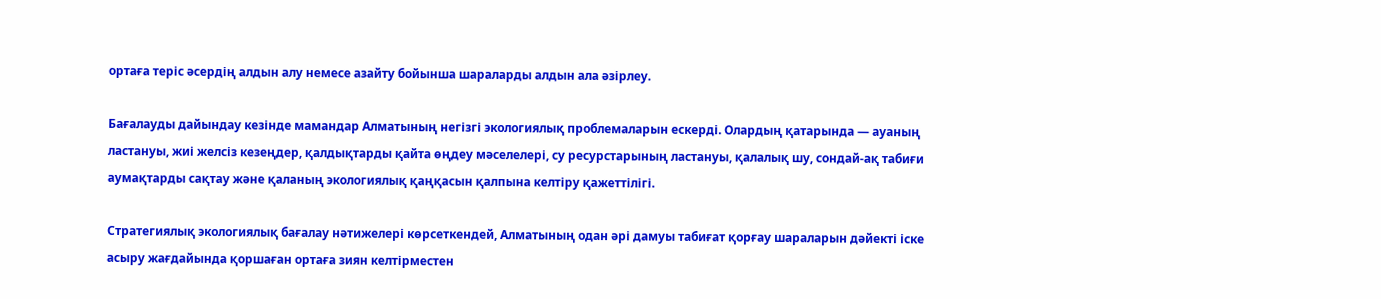ортаға теріс әсердің алдын алу немесе азайту бойынша шараларды алдын ала әзірлеу.

Бағалауды дайындау кезінде мамандар Алматының негізгі экологиялық проблемаларын ескерді. Олардың қатарында — ауаның ластануы, жиі желсіз кезеңдер, қалдықтарды қайта өңдеу мәселелері, су ресурстарының ластануы, қалалық шу, сондай-ақ табиғи аумақтарды сақтау және қаланың экологиялық қаңқасын қалпына келтіру қажеттілігі.

Стратегиялық экологиялық бағалау нәтижелері көрсеткендей, Алматының одан әрі дамуы табиғат қорғау шараларын дәйекті іске асыру жағдайында қоршаған ортаға зиян келтірместен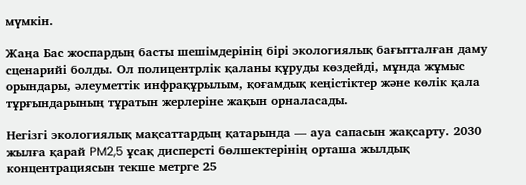мүмкін.

Жаңа Бас жоспардың басты шешімдерінің бірі экологиялық бағытталған даму сценарийі болды. Ол полицентрлік қаланы құруды көздейді, мұнда жұмыс орындары, әлеуметтік инфрақұрылым, қоғамдық кеңістіктер және көлік қала тұрғындарының тұратын жерлеріне жақын орналасады.

Негізгі экологиялық мақсаттардың қатарында — ауа сапасын жақсарту. 2030 жылға қарай PM2,5 ұсақ дисперсті бөлшектерінің орташа жылдық концентрациясын текше метрге 25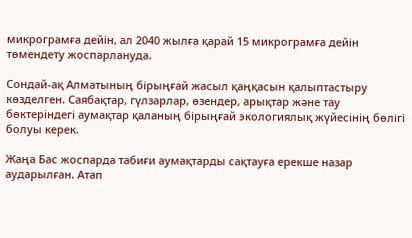микрограмға дейін, ал 2040 жылға қарай 15 микрограмға дейін төмендету жоспарлануда.

Сондай-ақ Алматының бірыңғай жасыл қаңқасын қалыптастыру көзделген. Саябақтар, гүлзарлар, өзендер, арықтар және тау бөктеріндегі аумақтар қаланың бірыңғай экологиялық жүйесінің бөлігі болуы керек.

Жаңа Бас жоспарда табиғи аумақтарды сақтауға ерекше назар аударылған. Атап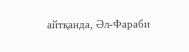айтқанда, Әл-Фараби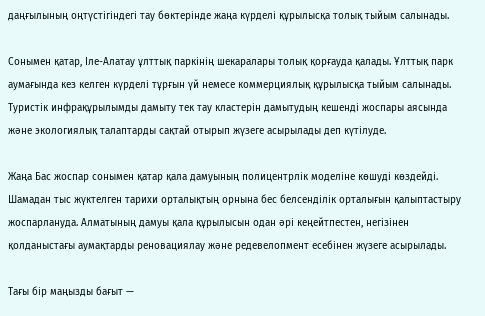даңғылының оңтүстігіндегі тау бөктерінде жаңа күрделі құрылысқа толық тыйым салынады.

Сонымен қатар, Іле-Алатау ұлттық паркінің шекаралары толық қорғауда қалады. Ұлттық парк аумағында кез келген күрделі тұрғын үй немесе коммерциялық құрылысқа тыйым салынады. Туристік инфрақұрылымды дамыту тек тау кластерін дамытудың кешенді жоспары аясында және экологиялық талаптарды сақтай отырып жүзеге асырылады деп күтілуде.

Жаңа Бас жоспар сонымен қатар қала дамуының полицентрлік моделіне көшуді көздейді. Шамадан тыс жүктелген тарихи орталықтың орнына бес белсенділік орталығын қалыптастыру жоспарлануда. Алматының дамуы қала құрылысын одан әрі кеңейтпестен, негізінен қолданыстағы аумақтарды реновациялау және редевелопмент есебінен жүзеге асырылады.

Тағы бір маңызды бағыт —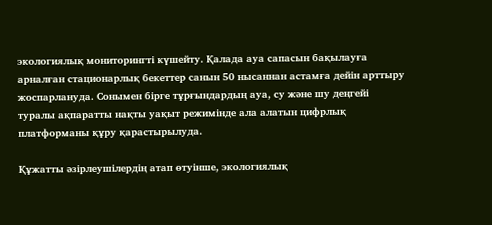экологиялық мониторингті күшейту. Қалада ауа сапасын бақылауға арналған стационарлық бекеттер санын 50 нысаннан астамға дейін арттыру жоспарлануда. Сонымен бірге тұрғындардың ауа, су және шу деңгейі туралы ақпаратты нақты уақыт режимінде ала алатын цифрлық платформаны құру қарастырылуда.

Құжатты әзірлеушілердің атап өтуінше, экологиялық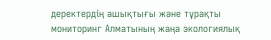деректердің ашықтығы және тұрақты мониторинг Алматының жаңа экологиялық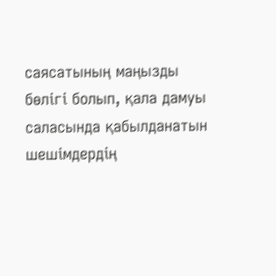саясатының маңызды бөлігі болып, қала дамуы саласында қабылданатын шешімдердің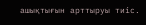ашықтығын арттыруы тиіс.